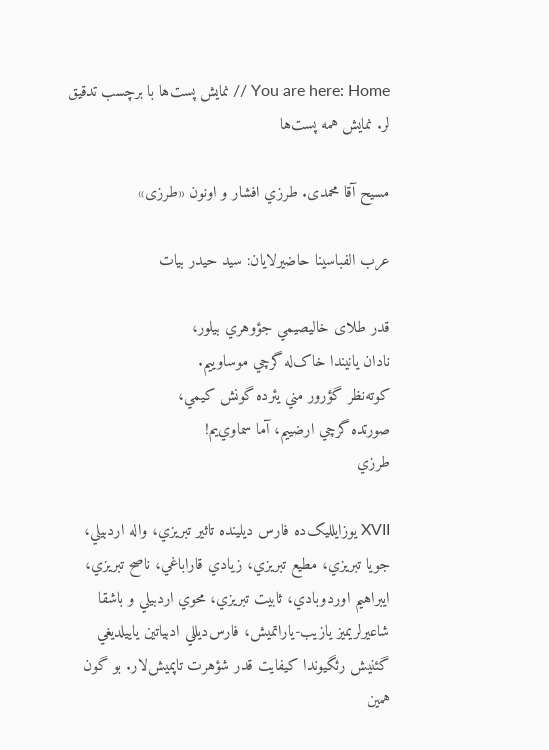You are here: Home // نمایش پست‌ها با برچسب تدقیق لر. نمایش همه پست‌ها

مسیح آقا محمدی. طرزي افشار و اونون «طرزی»

عرب الفباسینا حاضیرلایان: سید حیدر بیات

قدر طلای خاليصيمي جؤوهري بيلور،
نادان يانيندا خاک‌له گرچي موساوييم.
کوته‌نظر گؤرور مني يئرده گونش کيمي،
صورتده گرچي ارضييم، آما سماوي‌يم!
طرزي

XVII یوزایللیک‌ده فارس ديلينده تاثير تبريزي، واله اردبيلي، جويا تبريزي، مطيع تبريزي، زيادي قاراباغي، ناصح تبريزي، ايبراهيم اوردوبادي، ثابيت تبريزي، محوي اردبيلي و باشقا شاعيرلريميز يازيب-ياراتميش، فارس‌ديللي ادبياتين ياييلديغي گئنيش رئگيوندا کيفايت قدر شؤهرت تاپميش‌لار. بو گون همين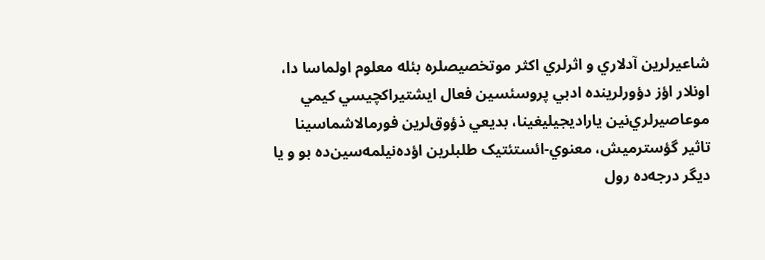شاعيرلرين آدلاري و اثرلري اکثر موتخصيصلره بئله معلوم اولماسا دا، اونلار اؤز دؤورلرينده ادبي پروسئسين فعال ايشتيراکچيسي کيمي موعاصيرلري‌نين ياراديجيليغينا، بديعي ذؤوق‌لرين فورمالاشماسينا تاثير گؤسترميش، معنوي-ائستئتيک طلبلرين اؤده‌نيلمه‌سين‌ده بو و يا ديگر درجه‌ده رول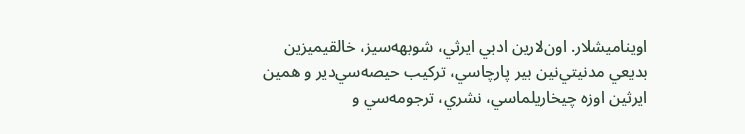اويناميشلار. اون‌لارين ادبي ايرثي، شوبهه‌سيز، خالقيميزين بديعي مدنيتي‌نين بير پارچاسي، ترکيب حيصه‌سي‌دير و همين ايرثين اوزه چيخاريلماسي، نشري، ترجومه‌سي و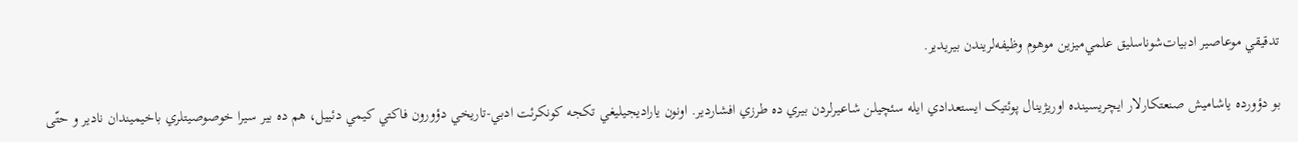تدقيقي موعاصير ادبيات‌شوناسليق علمي‌ميزين موهوم وظيفه‌لريندن بيريدير.

بو دؤورده ياشاميش صنعتکارلار ايچريسينده اوريژينال پوئتيک ايستعدادي ايله سئچيلن شاعيرلردن بيري ده طرزي افشاردير. اونون ياراديجيليغي تکجه کونکرئت ادبي-تاريخي دؤورون فاکتي کيمي دئييل، هم ده بير سيرا خوصوصيتلري باخيميندان نادير و حتّی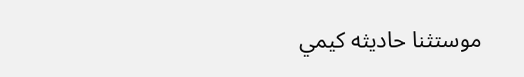موستثنا حاديثه کيمي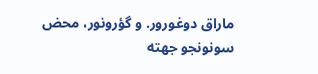ماراق دوغورور. و گؤرونور، محض سونونجو جهته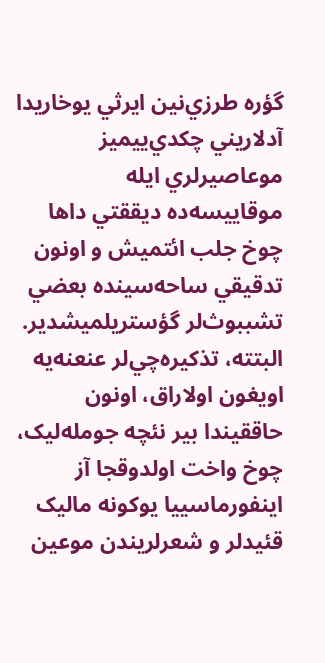گؤره طرزي‌نين ايرثي يوخاريدا آدلاريني چکدي‌یيميز موعاصيرلري ايله موقاييسه‌ده ديققتي داها چوخ جلب ائتميش و اونون تدقيقي ساحه‌سينده بعضي تشببوث‌لر گؤستريلميشدير. البتته، تذکيره‌چي‌لر عنعنه‌يه اويغون اولاراق، اونون حاققيندا بير نئچه جومله‌ليک، چوخ واخت اولدوقجا آز اينفورماسييا يوکونه ماليک قئيدلر و شعرلريندن موعين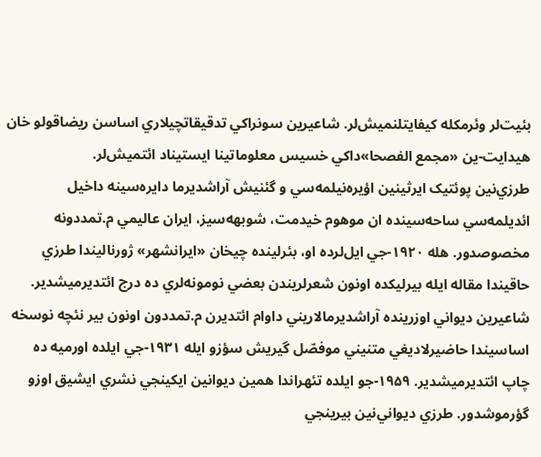بئيت‌لر وئرمکله کيفايتلنميش‌لر. شاعيرين سونراکي تدقيقاتچيلاري اساسن ریضاقولو خان هيدايت-ين «مجمع الفصحا»داکي خسيس معلوماتينا ايستيناد ائتميش‌لر.
طرزي‌نين پوئتيک ايرثينين اؤيره‌نيلمه‌سي و گئنيش آراشديرما دايره‌سينه داخيل ائديلمه‌سي ساحه‌سينده ان موهوم خيدمت، شوبهه‌سيز، ايران عاليمي م.تمددونه مخصوصدور. هله ۱۹۲۰-جي ايل‌لرده او، بئرلينده چيخان «ايرانشهر» ژورناليندا طرزي حاقيندا مقاله ايله بيرليکده اونون شعرلريندن بعضي نومونه‌لري ده درج ائتديرميشدير. شاعيرين ديواني اوزرينده آراشديرمالاريني داوام ائتديرن م.تمددون اونون بير نئچه نوسخه اساسيندا حاضيرلاديغي متنيني موفصّل گيريش سؤزو ايله ۱۹۳۱-جي ايلده اورميه ده چاپ ائتديرميشدير. ۱۹۵۹-جو ايلده تئهراندا همين ديوانين ايکينجي نشري ايشيق اوزو گؤرموشدور. طرزي ديواني‌نين بيرينجي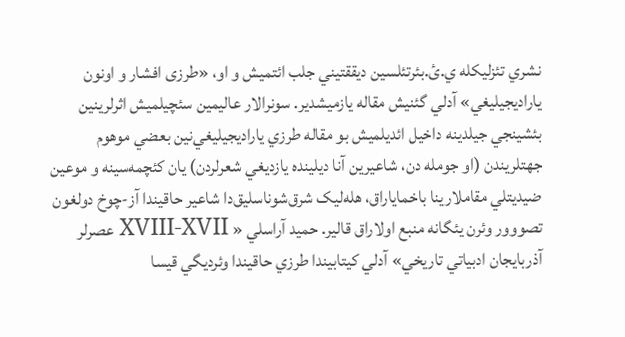نشري تئزليکله ي.ئ.بئرتئلسين ديققتيني جلب ائتميش و او، «طرزی افشار و اونون ياراديجيليغي» آدلي گئنيش مقاله يازميشدير. سونرالار عاليمين سئچيلميش اثرلرينين بئشينجي جيلدينه داخيل ائديلميش بو مقاله طرزي ياراديجيليغي‌نين بعضي موهوم جهتلريندن (او جومله دن، شاعيرين آنا ديلينده يازديغي شعرلردن) يان کئچمه‌سينه و موعين ضيديتلي مقاملارينا باخماياراق، هله‌ليک شرق‌شوناسليق‌دا شاعير حاقيندا آز-چوخ دولغون تصووور وئرن يئگانه منبع اولاراق قالير. حمید آراسلي « XVIII-XVII عصرلر آذربايجان ادبياتي تاريخي» آدلي کيتابيندا طرزي حاقيندا وئرديگي قيسا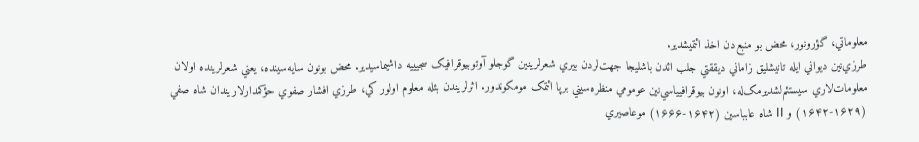معلوماتي، گؤرونور، محض بو منبع‌دن اخذ ائتميشدير.
طرزي‌نين ديواني ايله تانيشليق زاماني ديققتي جلب ائدن باشليجا جهت‌لردن بيري شعرلرينين گوجلو آوتوبيوقرافيک سجيييه داشيماسيدير. محض بونون سايه‌سينده، يعني شعرلرينده اولان معلومات‌لاري سيستئم‌لشديرمک‌له، اونون بيوقرافيياسي‌نين عومومي منظره‌سيني برپا ائتمک مومکوندور. اثرلريندن بئله معلوم اولور کي، طرزي افشار صفوي حؤکمدارلاريندان شاه صفي (۱۶۲۹-۱۶۴۲) و II شاه عابباسين (۱۶۴۲-۱۶۶۶) موعاصيري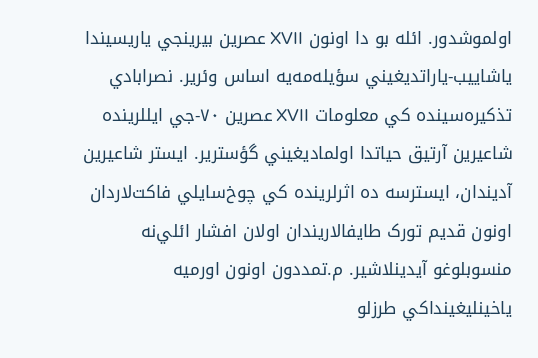اولموشدور. ائله بو دا اونون XVII عصرين بيرينجي ياريسيندا ياشاييب-ياراتديغيني سؤيله‌مه‌يه اساس وئرير. نصرابادي تذکيره‌سينده کي معلومات XVII عصرين ۷۰-جي ايللرينده شاعيرين آرتيق حياتدا اولماديغيني گؤسترير. ايستر شاعيرين آديندان، ايسترسه ده اثرلرينده کي چوخ‌سايلي فاکت‌لاردان اونون قديم تورک طايفالاريندان اولان افشار ائلي‌نه منسوبلوغو آيدينلاشير. م.تمددون اونون اورميه ياخينليغينداکي طرزلو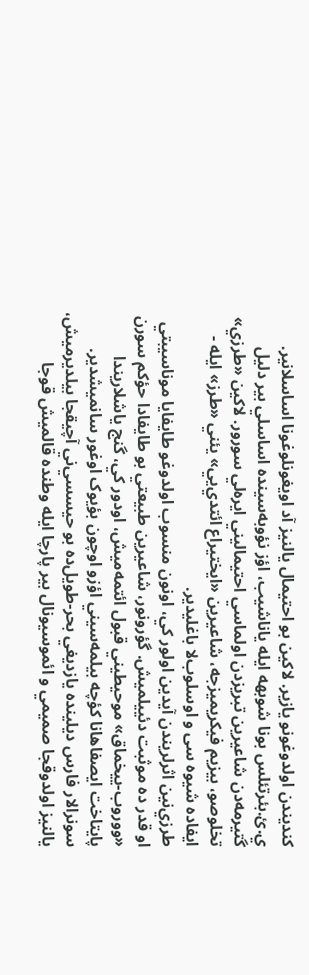کنديندن اولدوغونو يازير. لاکين بو احتيمال يالنيز آد اويغونلوغونا اساسلانير. ي.ئ.بئرتئلس بونا شوبهه ايله ياناشيب، اؤز نؤوبه‌سينده اساسلي بير دليل گتيرمه‌دن شاعيرين تبريزدن اولماسي احتيماليني ايره‌لي سورور. لاکين «طرزي» تخلوصو، بيزيم فيکريميزجه، شاعيرين «ايختيراع ائتدي‌یي» يئني «طرز» ایله - ايفاده شیوه سی و اوسلوب‌لا باغليدير.
طرزي‌نين اثرلريندن آيدين اولور کي، اونون منسوب اولدوغو طايفايا موناسيبتي او قدر ده موثبت دئييلميش. گؤرونور، شاعيرين طبيعتي بو طايفادا حؤکم سورن «ووروب-ييخماق» موحيطيني قبول ائتمه‌ميش، اودور کي، گنج ياشلاريندا پايتاخت ايصفاهانا کؤچه بيلمه‌سيني اؤزو اوچون بؤيوک اوغور سانميشدير. سونرالار فارس ديلينده يازديغي بحر-طويل‌ده بو حيسسي‌ني آچيقجا بيلديرميش، يالنيز اولدوقجا صميمي و ائموسيونال بير پارچا ايله وطنده قالميش قوجا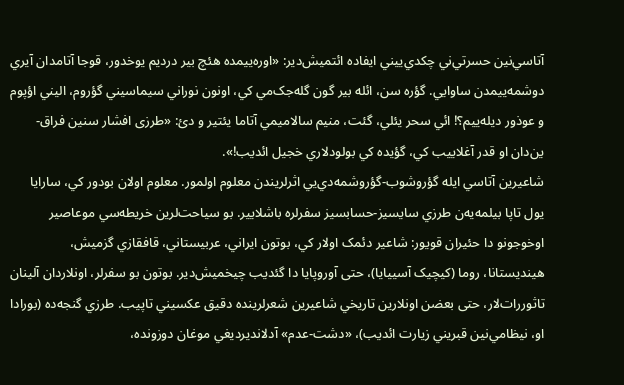آتاسي‌نين حسرتي‌ني چکدي‌یيني ايفاده ائتميش‌دير: «اوره‌یيمده هئچ بير درديم يوخدور، قوجا آتامدان آيري دوشمه‌یيمدن ساوايي. گؤره سن، ائله بير گون گله‌جک‌مي کي، اونون نوراني سيماسيني گؤروم، اليني اؤپوم و عوذور ديله‌یيم؟! ائي سحر يئلي، گئت، منيم سالاميمي آتاما يئتير و دئ: «طرزی افشار سنين فراق-ين‌دان او قدر آغلاييب کي، گؤيده کي بولودلاري خجيل ائديب!».
شاعيرين آتاسي ايله گؤروشوب-گؤروشمه‌دي‌یي اثرلريندن معلوم اولمور. معلوم اولان بودور کي، سارايا يول تاپا بيلمه‌يه‌ن طرزي سايسيز-حسابسيز سفرلره باشلايير. بو سياحت‌لرين خريطه‌سي موعاصير اوخوجونو دا حئيران قويور: شاعير دئمک اولار کي، بوتون ايراني، عربيستاني، قافقازي گزميش، هينديستانا، روما (کيچيک آسييايا)، حتی آوروپايا دا گئديب چيخميش‌دير. بوتون بو سفرلر، اونلاردان آلينان تاثوررات‌لار، حتی بعضن اونلارين تاريخي شاعيرين شعرلرينده دقيق عکسيني تاپيب. طرزي گنجه‌ده (بورادا او، نيظامي‌نين قبريني زيارت ائديب)، «دشت-عدم» آدلانديرديغي موغان دوزونده،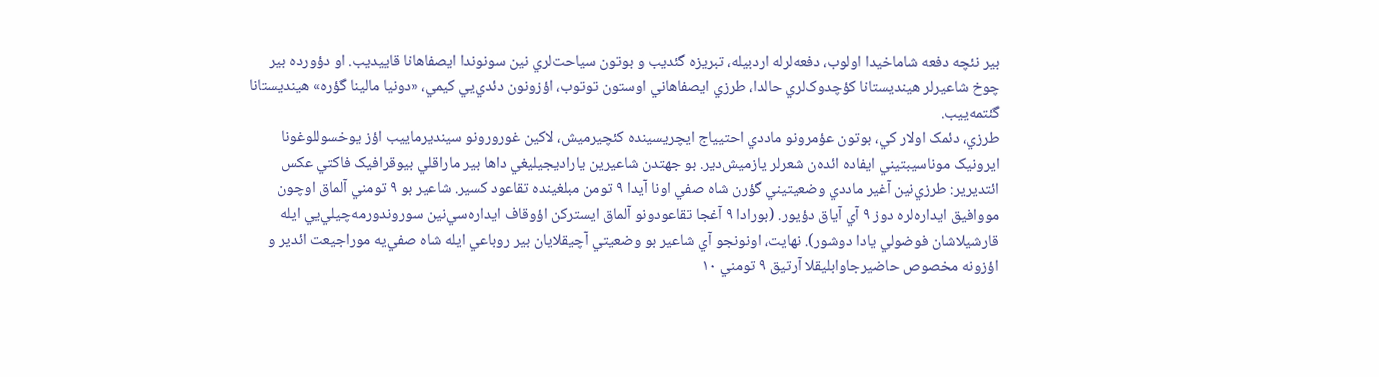بير نئچه دفعه شاماخيدا اولوب، دفعه‌لرله اردبيله، تبريزه گئديب و بوتون سياحت‌لري نين سونوندا ايصفاهانا قاييديب. او دؤورده بير چوخ شاعيرلر هينديستانا کؤچدوک‌لري حالدا، طرزي ايصفاهاني اوستون توتوب، اؤزونون دئدي‌یي کيمي، «دونيا مالينا گؤره» هينديستانا گئتمه‌ييب.
طرزي، دئمک اولار کي، بوتون عؤمرونو ماددي احتيياج ايچريسينده کئچيرميش، لاکين غورورونو سينديرماييب اؤز يوخسوللوغونا ايرونيک موناسيبتيني ايفاده ائده‌ن شعرلر يازميش‌دير. بو جهتدن شاعيرين ياراديجيليغي داها بير ماراقلي بيوقرافيک فاکتي عکس ائتديرير: طرزي‌نين آغير ماددي وضعيتيني گؤرن شاه صفي اونا آيدا ۹ تومن مبلغينده تقاعود کسير. شاعير بو ۹ تومني آلماق اوچون مووافيق ايداره‌لره دوز ۹ آي آياق دؤيور. (بورادا ۹ آغجا تقاعودونو آلماق ايسترکن اؤوقاف ايداره‌سي‌نين سوروندورمه‌چيلي‌یي ايله قارشيلاشان فوضولي يادا دوشور). نهايت، اونونجو آي شاعير بو وضعيتي آچيقلايان بير روباعي ايله شاه صفي‌يه موراجيعت ائدير و اؤزونه مخصوص حاضيرجاوابليقلا آرتيق ۹ تومني ۱۰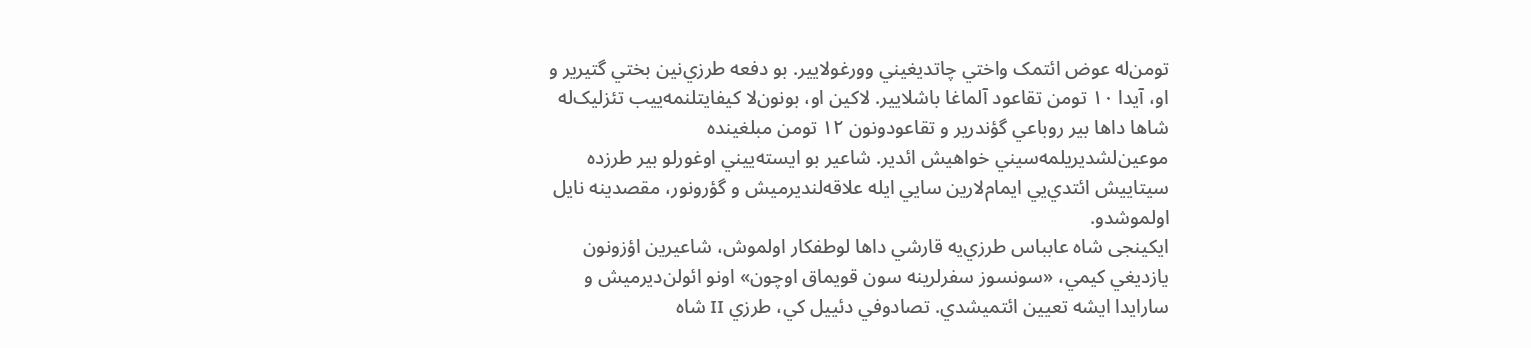تومن‌له عوض ائتمک واختي چاتديغيني وورغولايير. بو دفعه طرزي‌نين بختي گتيرير و او، آيدا ۱۰ تومن تقاعود آلماغا باشلايير. لاکين او، بونون‌لا کيفايتلنمه‌ييب تئزليک‌له شاها داها بير روباعي گؤندرير و تقاعودونون ۱۲ تومن مبلغينده موعين‌لشديريلمه‌سيني خواهيش ائدير. شاعير بو ايسته‌یيني اوغورلو بير طرزده سيتاييش ائتدي‌یي ايمام‌لارين سايي ايله علاقه‌لنديرميش و گؤرونور، مقصدينه نايل اولموشدو.
ایکینجی شاه عابباس طرزي‌يه قارشي داها لوطفکار اولموش، شاعيرين اؤزونون يازديغي کيمي، «سونسوز سفرلرينه سون قويماق اوچون» اونو ائولن‌دیرميش و سارايدا ايشه تعيين ائتميشدي. تصادوفي دئييل کي، طرزي II شاه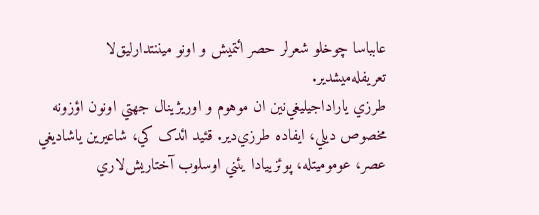عابباسا چوخلو شعرلر حصر ائتميش و اونو ميننتدارليق‌لا تعريفله‌ميشدير.
طرزي ياراداجيليغي‌نين ان موهوم و اوريژينال جهتي اونون اؤزونه مخصوص ديلي، ايفاده طرزي‌دير. قئيد ائدک کي، شاعيرين ياشاديغي عصر، عوموميتله، پوئزييادا يئني اوسلوب آختاريش‌لاري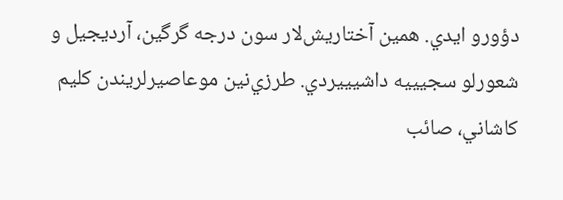دؤورو ايدي. همين آختاريش‌لار سون درجه گرگین، آرديجيل و شعورلو سجيييه داشيييردي. طرزي‌نين موعاصيرلريندن کليم کاشاني، صائب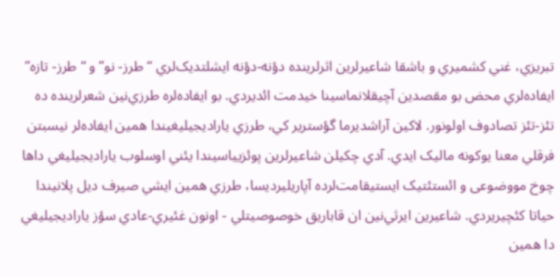تبريزي، غني کشميري و باشقا شاعيرلرين اثرلرينده دؤنه-دؤنه ايشلتديک‌لري “طرز- نو” و “طرز- تازه” ايفاده‌لري محض بو مقصدين آچيقلانماسينا خيدمت ائديردي. بو ايفاده‌لره طرزي‌نين شعرلرينده ده تئز-تئز تصادوف اولونور. لاکين آراشديرما گؤسترير کي، طرزي ياراديجيليغيندا همين ايفاده‌لر نيسبتن فرقلي معنا يوکونه ماليک ايدي. آدي چکيلن شاعيرلرين پوئزيياسيندا يئني اوسلوب ياراديجيليغي داها چوخ مووضوعی و ائستئتيک ايستيقامت‌لرده آپاريليرديسا، طرزي همين ايشي صيرف دیل پلانیندا حياتا کئچيريردي. شاعيرين ايرثي‌نين ان قاباريق خوصوصيتلي - اونون غئيري-عادي سؤز ياراديجيليغي دا همين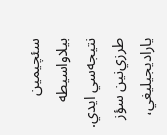سئچيمين بيلاواسيطه نتيجه‌سي ايدي.
طرزي‌نين سؤز ياراديجيليغي،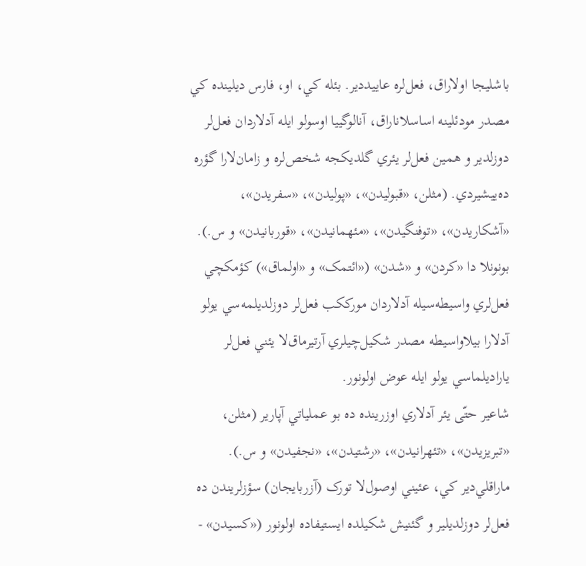باشليجا اولاراق، فعل‌لره عایيددير. بئله کي، او، فارس ديلينده کي مصدر مودئلينه اساسلاناراق، آنالوگييا اوسولو ايله آدلاردان فعل‌لر دوزلدير و همين فعل‌لر يئري گلديکجه شخص‌لره و زامان‌لارا گؤره ده‌ييشيردي. (مثلن، «قبوليدن»، «پوليدن»، «سفريدن»، «آشکاريدن»، «توفنگيدن»، «مئهمانيدن»، «قوربانيدن» و س.). بونونلا دا «کردن» و «شدن» («ائتمک» و «اولماق») کؤمکچي فعل‌لري واسيطه‌سيله آدلاردان مورککب فعل‌لر دوزلديلمه‌سي يولو آدلارا بيلاواسيطه مصدر شکيل‌چيلري آرتيرماق‌لا يئني فعل‌لر ياراديلماسي يولو ايله عوض اولونور.
شاعير حتّی يئر آدلاري اوزرينده ده بو عملياتي آپارير (مثلن، «تبريزيدن»، «تئهرانيدن»، «رشتيدن»، «نجفيدن» و س.). ماراقلي‌دير کي، عئيني اوصول‌لا تورک (آزربايجان) سؤزلريندن ده فعل‌لر دوزلديلير و گئنيش شکيلده ايستيفاده اولونور («کسيدن» -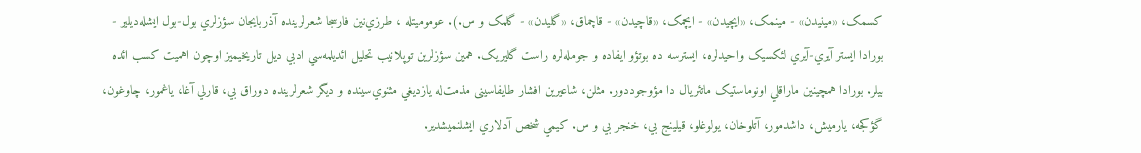کسمک، «مينيدن» - مينمک، «ايچيدن» - ايچمک، «قاچيدن» - قاچماق، «گليدن» - گلمک و س.). عوموميتله ، طرزي‌نين فارسجا شعرلرينده آذربايجان سؤزلري بول-بول ايشله‌ديلير - بورادا ايستر آيري-آيري لئکسيک واحيدلره، ايسترسه ده بوتؤو ايفاده و جومله‌لره راست گليريک. همين سؤزلرين توپلانيب تحليل ائديلمه‌سي ادبي ديل تاريخيميز اوچون اهميت کسب ائده بيلر. بورادا همچینين ماراقلي اونوماستيک ماتئريال دا مؤوجوددور. مثلن، شاعيرين افشار طایفاسینی مذمت‌له يازديغي مثنوي‌سينده و ديگر شعرلرينده دوراق بي، قارلي آغا، ياغمور، چاوغون، گؤکجه، يارميش، داشدمور، آتلوخان، يولوغلو، قيلينج بي، خنجر بي و س. کيمي شخص آدلاري ايشلنميشدير.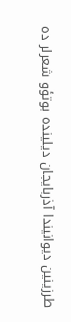طرزينين ديوانيندا آذربايجان ديلينده بوتؤو شعرلر ده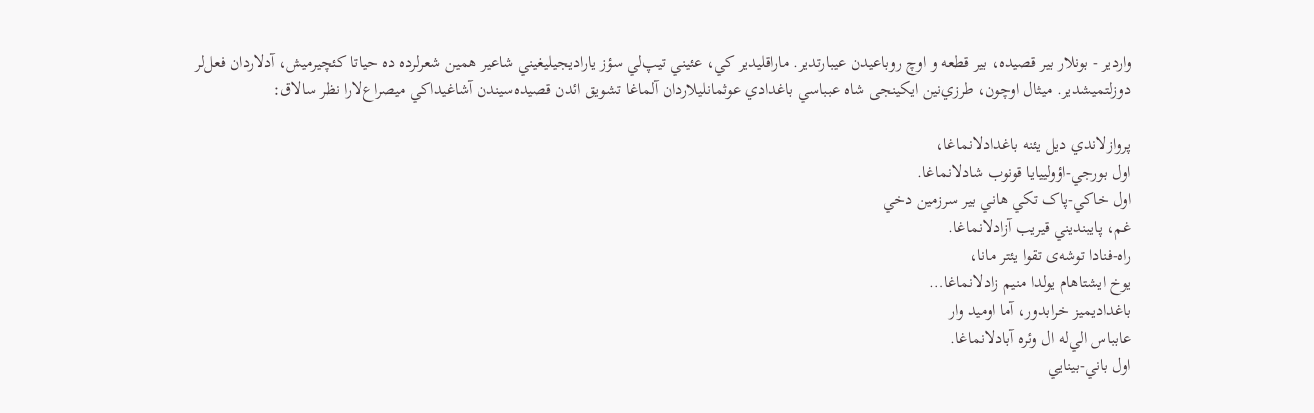واردير - بونلار بير قصيده، بير قطعه و اوچ روباعيدن عيبارتدير. ماراقليدير کي، عئيني تيپ‌لي سؤز ياراديجيليغيني شاعير همين شعرلرده ده حياتا کئچيرميش، آدلاردان فعل‌لر دوزلتميشدير. ميثال اوچون، طرزي‌نين ايکينجی شاه عبباسي باغدادي عوثمانليلاردان آلماغا تشويق ائدن قصيده‌سيندن آشاغيداکي ميصراع‌لارا نظر سالاق:

پروازلاندي ديل يئنه باغدادلانماغا،
اول بورجي-اؤولييايا قونوب شادلانماغا.
اول خاکي-پاک تکي هاني بير سرزمين دخي
غم، پايبنديني قيريب آزادلانماغا.
راه-فنادا توشه‌ی تقوا يئتر مانا،
يوخ ايشتاهام يولدا منيم زادلانماغا…
باغداديميز خرابدور، آما اوميد وار
عابباس الي‌له ال وئره آبادلانماغا.
اول باني-بينايي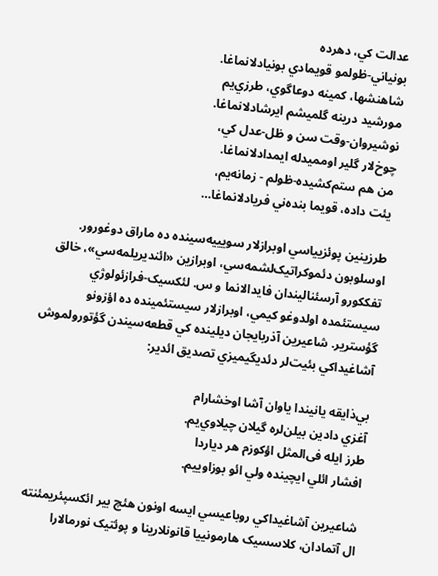عدالت کي، دهرده
بونياني-ظولمو قويمادي بونيادلانماغا.
شاهنشها، کمينه دوعاگوي، طرزي‌يم
مورشيد درينه گلميشم ايرشادلانماغا.
نوشيروان-وقت سن و ظل-عدل کي،
چوخ‌لار گلير اومميدله ايمدادلانماغا.
من هم ستم‌کشيده-ظولم - زمانه‌يم،
يئت داده، قويما بنده‌ني فريادلانماغا…

طرزينين پوئزيياسي اوبرازلار سويييه‌سينده ده ماراق دوغورور. اوسلوبون دئموکراتيک‌لشمه‌سي، اوبرازين «ائنديريلمه‌سي»، خالق تفککورو آرسئناليندان فايدالانما و س. لئکسيک-فرازئولوژي سيستئمده اولدوغو کيمي، اوبرازلار سيستئمينده ده اؤزونو گؤسترير. شاعيرين آذربايجان ديلينده کي قطعه‌سيندن گؤتورولموش آشاغيداکي بئيت‌لر دئديگيميزي تصديق ائدير:

بي‌ذايقه يانيندا ياوان آشا اوخشارام
آغزي دادين بيلن‌لره گيلان چيلاوي‌يم.
طرز ايله فی‌المثل اؤکوزم هر دياردا
افشار ائلي ايچينده ولي ائو بوزاوييم.

شاعيرين آشاغيداکي روباعيسي ايسه اونون هئچ بير ائکسپئريمئنته ال آتمادان، کلاسسيک هارمونييا قانونلارينا و پوئتيک نورمالارا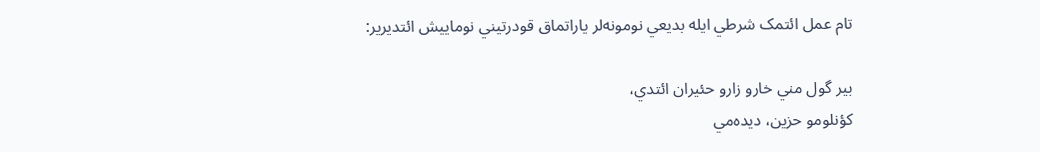تام عمل ائتمک شرطي ايله بديعي نومونه‌لر ياراتماق قودرتيني نوماييش ائتديرير:

بير گول مني خارو زارو حئيران ائتدي،
کؤنلومو حزين، ديده‌مي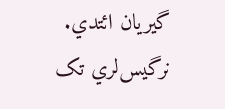گيريان ائتدي.
نرگيس‌لري تک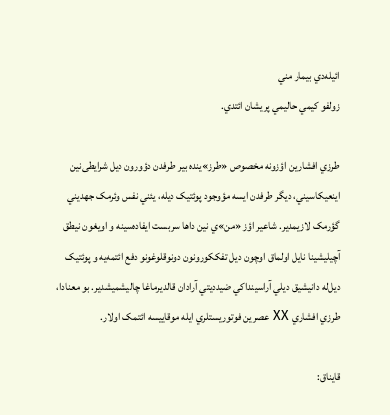ائيله‌دي بيمار مني
زولفو کيمي حاليمي پريشان ائتدي.

طرزي افشارين اؤزونه مخصوص «طرز»ينده بير طرفدن دؤورون ديل شرايطی‌نين اينعيکاسيني، ديگر طرفدن ايسه مؤوجود پوئتيک ديله، يئني نفس وئرمک جهديني گؤرمک لازيمدير. شاعير اؤز «من»ي نين داها سربست ايفاده‌سينه و اويغون نيطق آچيليشينا نايل اولماق اوچون ديل تفککورونون دونوقلوغونو دفع ائتمه‌يه و پوئتيک ديل‌له دانيشيق ديلي آراسينداکي ضيدديتي آرادان قالديرماغا چاليشميشدير. بو معنادا، طرزي افشاري XX عصرين فوتوريستلري ايله موقاييسه ائتمک اولار.

قایناق: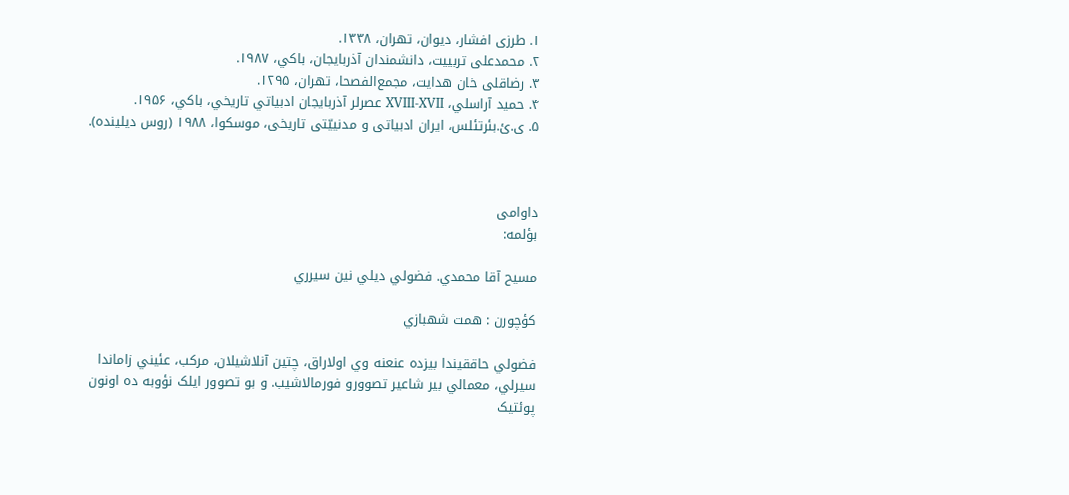۱. طرزی افشار، ديوان، تهران، ۱۳۳۸.
۲. محمدعلی تربييت، دانشمندان آذربايجان، باکي، ۱۹۸۷.
۳. رضاقلی خان هدایت، مجمع‌الفصحا، تهران، ۱۲۹۵.
۴. حميد آراسلي، XVIII-XVII عصرلر آذربايجان ادبياتي تاريخي، باکي، ۱۹۵۶.
۵. ی.ئ.بئرتئلس، ایران ادبیاتی و مدنییّتی تاریخی، موسکوا، ۱۹۸۸ (روس دیلینده).



داوامی
بؤلمه:

مسيح آقا محمدي. فضولي ديلي نين سيرري

كؤچورن : همت شهبازي

فضولي حاققيندا بيزده عنعنه وي اولاراق، چتين آنلاشيلان، مرکب، عئيني زاماندا سيرلي، معمالي بير شاعير تصوورو فورمالاشيب. و بو تصوور ايلک نؤوبه ده اونون پوئتيک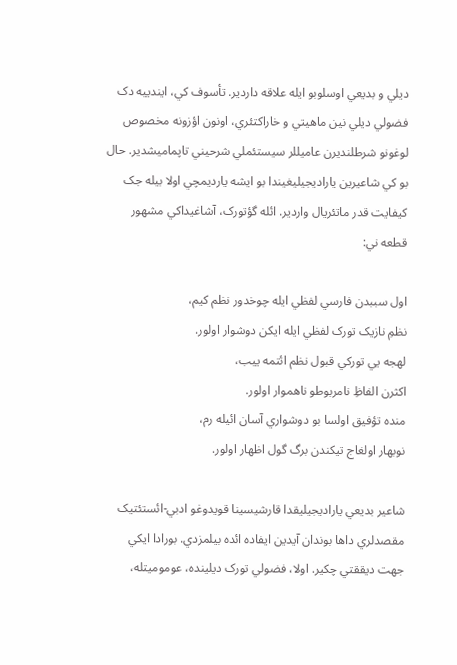ديلي و بديعي اوسلوبو ايله علاقه داردير. تأسوف کي، ايندييه دک فضولي ديلي نين ماهيتي و خاراکتئري، اونون اؤزونه مخصوص لوغونو شرطلنديرن عاميللر سيستئملي شرحيني تاپماميشدير. حال بو کي شاعيرين ياراديجيليغيندا بو ايشه يارديمچي اولا بيله جک کيفايت قدر ماتئريال واردير. ائله گؤتورک، آشاغيداکي مشهور قطعه ني:

اول سببدن فارسي لفظي ايله چوخدور نظم کيم،
نظمِ نازيک تورک لفظي ايله ايکن دوشوار اولور.
لهجه يي تورکي قبول نظم ائتمه ييب،
اکثرن الفاظِ نامربوطو ناهموار اولور.
منده تؤفيق اولسا بو دوشواري آسان ائيله رم،
نوبهار اولغاج تيکندن برگ گول اظهار اولور.

شاعير بديعي ياراديجيليقدا قارشيسينا قويدوغو ادبي-ائستئتيک مقصدلري داها بوندان آيدين ايفاده ائده بيلمزدي. بورادا ايکي جهت ديققتي چکير. اولا، فضولي تورک ديلينده، عوموميتله،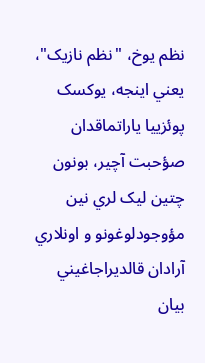نظم يوخ، "نظم نازيک"، يعني اينجه، يوکسک پوئزييا ياراتماقدان صؤحبت آچير، بونون چتين ليک لري نين مؤوجودلوغونو و اونلاري آرادان قالديراجاغيني بيان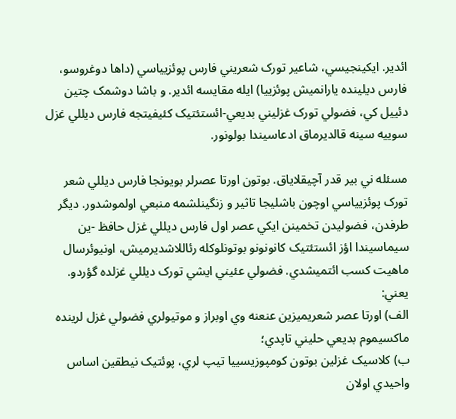ائدير. ايکينجيسي، شاعير تورک شعريني فارس پوئزيياسي (داها دوغروسو، فارس ديلينده يارانميش پوئزييا) ايله مقايسه ائدير. و باشا دوشمک چتين دئييل کي، فضولي تورک غزليني بديعي-ائستئتيک کئيفيتجه فارس ديللي غزل سوييه سينه قالديرماق ادعاسيندا بولونور.

مسئله ني بير قدر آچيقلاياق. بوتون اورتا عصرلر بويونجا فارس ديللي شعر تورک پوئزيياسي اوچون باشليجا تاثير و زنگينلشمه منبعي اولموشدور. ديگر طرفدن، فضوليدن تخمينن ايکي عصر اول فارس ديللي غزل حافظ -ين سيماسيندا اؤز ائستئتيک کانونونو بوتونلوکله رئاللاشديرميش، اونيوئرسال ماهيت کسب ائتميشدي. فضولي عئيني ايشي تورک ديللي غزلده گؤردو. يعني:
الف) اورتا عصر شعريميزين عنعنه وي اوبراز و موتيولري فضولي غزل لرينده ماکسيموم بديعي حليني تاپدي؛
ب) کلاسيک غزلين بوتون کومپوزيسييا تيپ لري، پوئتيک نيطقين اساس واحيدي اولان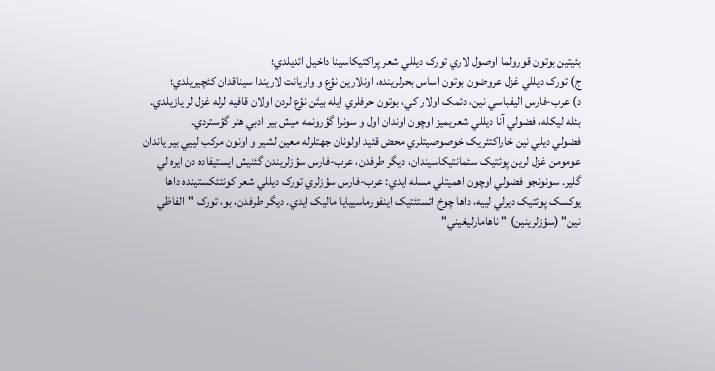بئيتين بوتون قورولما اوصول لاري تورک ديللي شعر پراکتيکاسينا داخيل ائديلدي؛
ج) تورک ديللي غزل عروضون بوتون اساس بحرلرينده، اونلارين نؤع و واريانت لاريندا سيناقدان کئچيريلدي؛
د) عرب-فارس اليفباسي نين، دئمک اولار کي، بوتون حرفلري ايله بيتَن نؤع لردن اولان قافيه لرله غزل لر يازيلدي.
بئله ليكله، فضولي آنا ديللي شعريميز اوچون اوندان اول و سونرا گؤرونمه ميش بير ادبي هنر گؤستردي.
فضولي ديلي نين خاراکتئريک خوصوصيتلري محض قئيد اولونان جهتلرله معين لشير و اونون مرکب لييي بير ياندان عومومن غزل لرين پوئتيک سئمانتيکاسيندان، ديگر طرفدن، عرب-فارس سؤزلريندن گئنيش ايستيفاده دن ايره لي گلير. سونونجو فضولي اوچون اهميتلي مسله ايدي: عرب-فارس سؤزلري تورک ديللي شعر کونتئکستينده داها يوکسک پوئتيک ديرلي لييه، داها چوخ ائستئتيک اينفورماسييايا ماليک ايدي. ديگر طرفدن، بو، تورک "الفاظي نين" (سؤزلرينين) " ناهامارليغيني"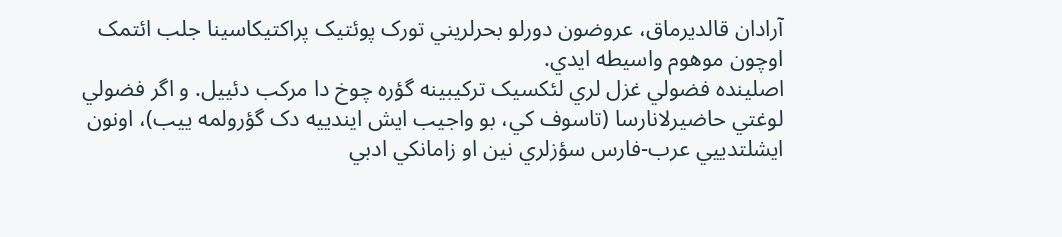آرادان قالديرماق، عروضون دورلو بحرلريني تورک پوئتيک پراکتيکاسينا جلب ائتمک اوچون موهوم واسيطه ايدي.
اصلينده فضولي غزل لري لئکسيک ترکيبينه گؤره چوخ دا مرکب دئييل. و اگر فضولي لوغتي حاضيرلانارسا (تاسوف کي، بو واجيب ايش ايندييه دک گؤرولمه ييب)، اونون ايشلتدييي عرب-فارس سؤزلري نين او زامانکي ادبي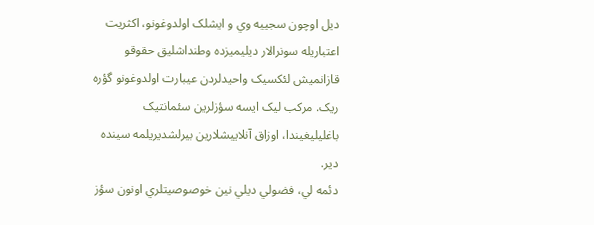ديل اوچون سجييه وي و ايشلک اولدوغونو، اکثريت اعتباريله سونرالار ديليميزده وطنداشليق حقوقو قازانميش لئکسيک واحيدلردن عيبارت اولدوغونو گؤره ريک. مرکب ليک ايسه سؤزلرين سئمانتيک باغليليغيندا، اوزاق آنلاييشلارين بيرلشديريلمه سينده دير.
دئمه لي، فضولي ديلي نين خوصوصيتلري اونون سؤز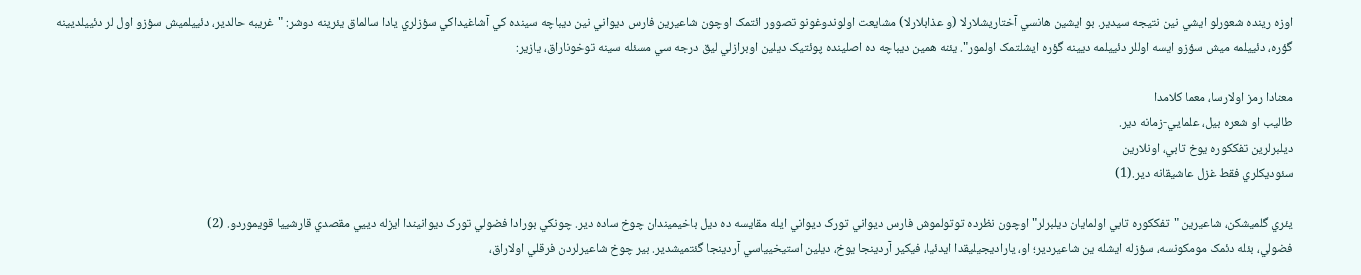اوزه رينده شعورلو ايشي نين نتيجه سيدير. بو ايشين هانسي آختاريشلارلا (و عذابلارلا) مشايعت اولوندوغونو تصوور ائتمک اوچون شاعيرين فارس ديواني نين ديباچه سينده کي آشاغيداکي سؤزلري يادا سالماق يئرينه دوشر: "غريبه حالدير، دئييلميش سؤزو اول لر دئييلديينه گؤره، دئييلمه ميش سؤزو ايسه اوللر دئييلمه ديينه گؤره ايشلتمک اولمور". يئنه همين ديباچه ده اصلينده پوئتيک ديلين اوبرازلي ليق درجه سي مسئله سينه توخوناراق، يازير:

معنادا رمز اولارسا، معما کلامدا
طاليب او شعره بيل، علمايي-زمانه دير.
ديلبرلرين تفککوره يوخ تابي، اونلارين
سئوديکلري فقط غزل عاشيقانه دير.(1)

يئري گلميشکن، شاعيرين "تفکكوره تابي اولمايان ديلبرلر" اوچون نظرده توتولموش فارس ديواني تورک ديواني ايله مقايسه ده ديل باخيميندان چوخ ساده دير. چونکي بورادا فضولي تورک ديوانيندا ايزله دييي مقصدي قارشييا قويموردو. (2)
فضولي، بئله دئمک مومکونسه، سؤزله ايشله ين شاعيردير؛ او، ياراديجيليقدا ايدئيا، فيکير آردينجا يوخ، ديلين استيخيياسي آردينجا گئتميشدير. بير چوخ شاعيرلردن فرقلي اولاراق،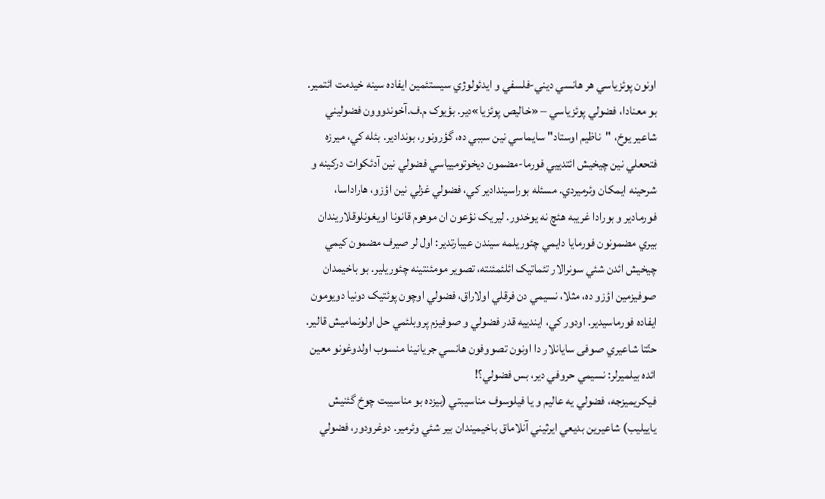اونون پوئزياسي هر هانسي ديني-فلسفي و ايدئولوژي سيستئمين ايفاده سينه خيدمت ائتمير. بو معنادا، فضولي پوئزياسي – «خاليص پوئزيا»دير. بؤيوک م.ف.آخوندووون فضوليني شاعير يوخ، "ناظيم اوستاد" سايماسي نين سببي ده، گؤرونور، بوندادير. بئله کي، ميرزه فتحعلي نين چيخيش ائتدييي فورما-مضمون ديخوتوميياسي فضولي نين آدئکوات درکينه و شرحينه ايمکان وئرميردي. مسئله بوراسيندادير کي، فضولي غزلي نين اؤزو، هاراداسا، فورمادير و بورادا غريبه هئچ نه يوخدور. ليريک نؤعون ان موهوم قانونا اويغونلوقلاريندان بيري مضمونون فورمايا دايمي چئوريلمه سيندن عيبارتدير: اول لر صيرف مضمون کيمي چيخيش ائدن شئي سونرالار تئماتيک ائلئمئنته، تصوير مومئنتينه چئوريلير. بو باخيمدان صوفیزمين اؤزو ده، مثلا، نسيمي دن فرقلي اولاراق، فضولي اوچون پوئتيک دونيا دويومون ايفاده فورماسيدير. اودور کي، ايندييه قدر فضولي و صوفيزم پروبلئمي حل اولونماميش قالير. حتّتا شاعيري صوفی سايانلار دا اونون تصووفون هانسي جريانينا منسوب اولدوغونو معين ائده بيلميرلر: نسيمي حروفي دير، بس فضولي؟!
فيکريميزجه، فضولي يه عاليم و يا فيلوسوف مناسيبتي (بيزده بو مناسيبت چوخ گئنيش ياييليب) شاعيرين بديعي ايرثيني آنلاماق باخيميندان بير شئي وئرمير. دوغرودور، فضولي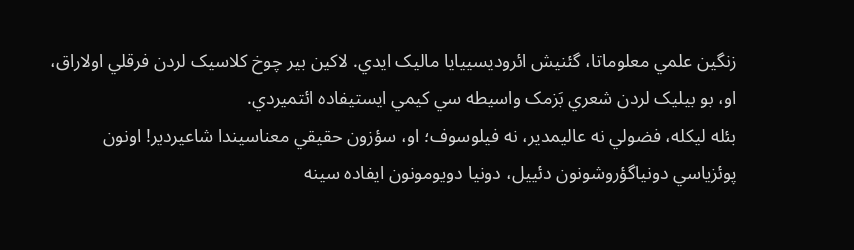زنگين علمي معلوماتا، گئنيش ائروديسييايا ماليک ايدي. لاکين بير چوخ کلاسيک لردن فرقلي اولاراق، او، بو بيليک لردن شعري بَزمک واسيطه سي کيمي ايستيفاده ائتميردي.
بئله ليکله، فضولي نه عاليمدير، نه فيلوسوف؛ او، سؤزون حقيقي معناسيندا شاعيردير! اونون پوئزياسي دونياگؤروشونون دئييل، دونيا دويومونون ايفاده سينه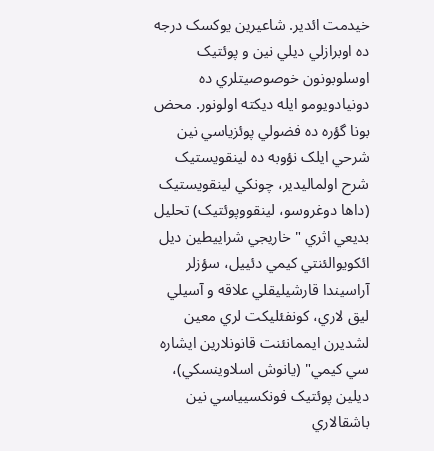خيدمت ائدير. شاعيرين يوکسک درجه ده اوبرازلي ديلي نين و پوئتيک اوسلوبونون خوصوصيتلري ده دونيادويومو ايله ديکته اولونور. محض بونا گؤره ده فضولي پوئزياسي نين شرحي ايلک نؤوبه ده لينقويستيک شرح اولماليدير، چونکي لينقويستيک (داها دوغروسو، لينقووپوئتيک) تحليل بديعي اثري "خاريجي شراييطين ديل ائکويوالئنتي کيمي دئييل، سؤزلر آراسيندا قارشيليقلي علاقه و آسيلي ليق لاري، کونفئليکت لري معين لشديرن ايممانئنت قانونلارين ايشاره سي کيمي" (يانوش اسلاوينسکي)، ديلين پوئتيک فونکسيياسي نين باشقالاري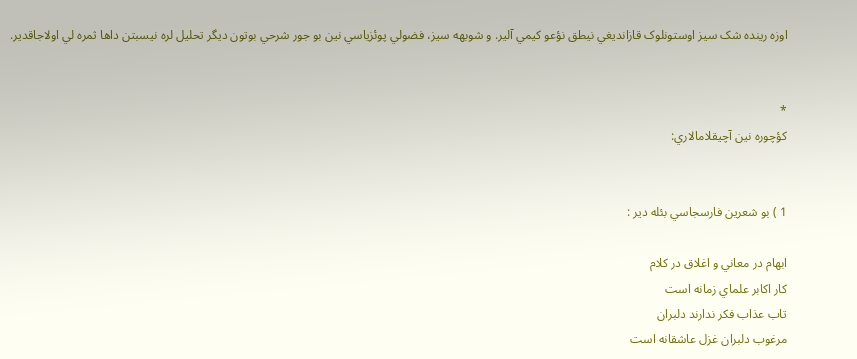اوزه رينده شک سيز اوستونلوک قازانديغي نيطق نؤعو کيمي آلير. و شوبهه سيز، فضولي پوئزياسي نين بو جور شرحي بوتون ديگر تحليل لره نيسبتن داها ثمره لي اولاجاقدير.


*
كؤچوره نين آچيقلامالاري:


1 ) بو شعرين فارسجاسي بئله دير :

ابهام در معاني و اغلاق در كلام
كار اكابر علماي زمانه است
تاب عذاب فكر ندارند دلبران
مرغوب دلبران غزل عاشقانه است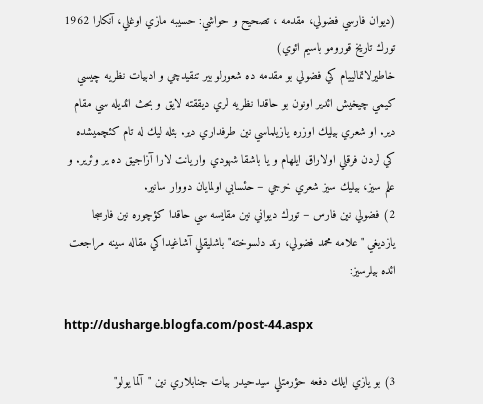(ديوان فارسي فضولي، مقدمه ، تصحيح و حواشي: حسيبه مازي اوغلي، آنكارا 1962 تورك تاريخ قورومو باسيم ائوي)
خاطيرلاتمالييام كي فضولي بو مقدمه ده شعورلو بير تنقيدچي و ادبيات نظريه چيسي كيمي چيخيش ائدير اونون بو حاقدا نظريه لري ديققته لايق و بحث ائديله سي مقام دير. او شعري بيليك اوزره يازيلماسي نين طرفداري دير. بئله ليك له تام كئچميشده كي لردن فرقلي اولاراق ايلهام و يا باشقا شهودي واريانت لارا آزاجيق ده ير وئرير. و علم سيز، بيليك سيز شعري خرجي – حئسابي اولمايان دووار سانير.
2) فضولي نين فارس – تورك ديواني نين مقايسه سي حاقدا كؤچوره نين فارسجا يازديغي "علامه محمد فضولي، رند دلسوخته" باشليقلي آشاغيداكي مقاله سينه مراجعت ائده بيلرسيز:

http://dusharge.blogfa.com/post-44.aspx

3) بو يازي ايلك دفعه حؤرمتلي سيدحيدر بيات جنابلاري نين "آلما يولو"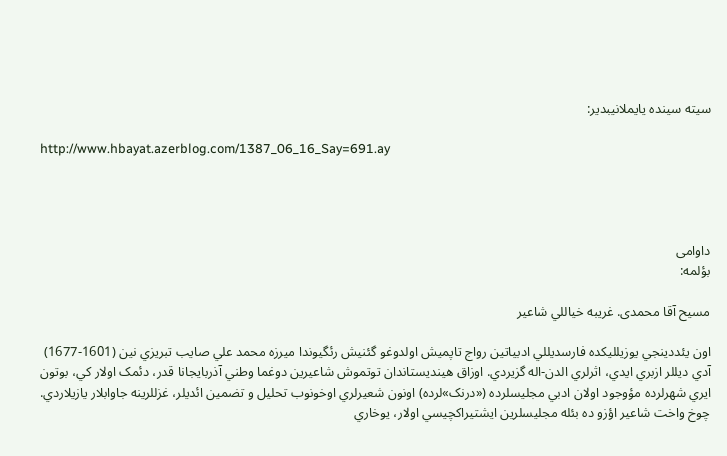سيته سينده يايملانيبدير:

http://www.hbayat.azerblog.com/1387_06_16_Say=691.ay




داوامی
بؤلمه:

مسیح آقا محمدی. غريبه خياللي شاعير

اون يئددينجي يوزيلليکده فارسديللي ادبياتين رواج تاپميش اولدوغو گئنيش رئگيوندا ميرزه محمد علي صايب تبريزي نين (1601-1677) آدي ديللر ازبري ايدي، اثرلري الدن-اله گزيردي. اوزاق هينديستاندان توتموش شاعيرين دوغما وطني آذربايجانا قدر، دئمک اولار کي، بوتون ايري شهرلرده مؤوجود اولان ادبي مجليسلرده («درنک»لرده) اونون شعیرلري اوخونوب تحليل و تضمين ائديلر، غزللرينه جاوابلار يازيلاردي. چوخ واخت شاعير اؤزو ده بئله مجليسلرين ايشتيراکچيسي اولار، يوخاري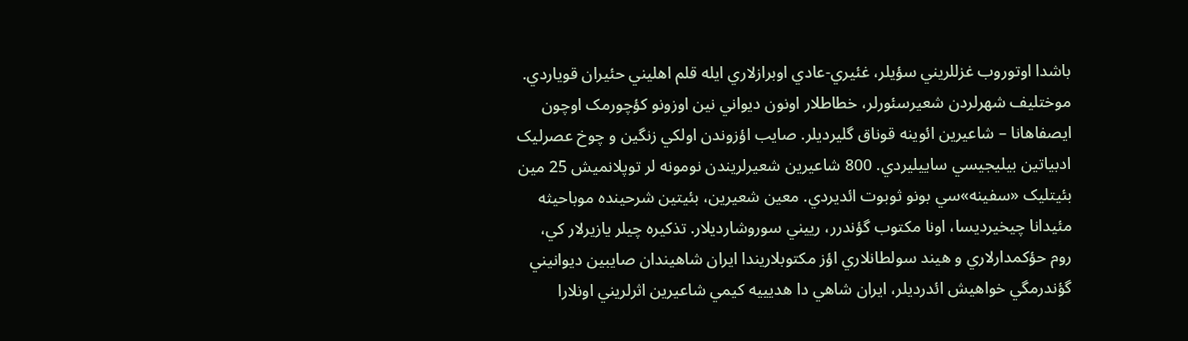باشدا اوتوروب غزللريني سؤيلر، غئيري-عادي اوبرازلاري ايله قلم اهليني حئيران قوياردي. موختليف شهرلردن شعيرسئورلر، خطاطلار اونون ديواني نين اوزونو کؤچورمک اوچون ايصفاهانا – شاعيرين ائوينه قوناق گليرديلر. صايب اؤزوندن اولکي زنگين و چوخ عصرليک ادبياتين بيليجيسي ساييليردي. 800 شاعيرين شعيرلريندن نومونه لر توپلانميش 25 مين بئيتليک «سفينه»سي بونو ثوبوت ائديردي. معين شعيرين، بئيتين شرحينده موباحيثه مئيدانا چيخيرديسا، اونا مکتوب گؤندرر، رييني سوروشارديلار. تذکيره چيلر يازيرلار کي، روم حؤکمدارلاري و هيند سولطانلاري اؤز مکتوبلاريندا ايران شاهيندان صايبين ديوانيني گؤندرمگي خواهيش ائدرديلر، ايران شاهي دا هديييه کيمي شاعيرين اثرلريني اونلارا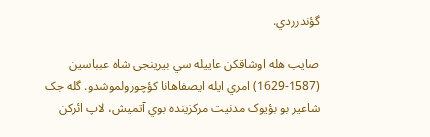گؤندرردي.

صايب هله اوشاقکن عاييله سي بيرینجی شاه عبباسين (1587-1629) امري ايله ايصفاهانا کؤچورولموشدو. گله جک شاعير بو بؤيوک مدنيت مرکزينده بوي آتميش، لاپ ائرکن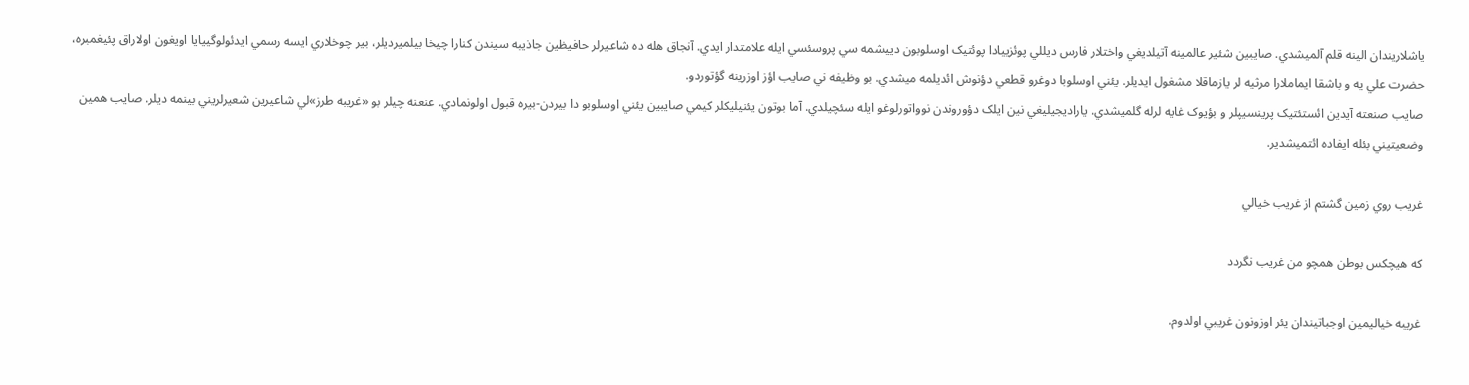ياشلاريندان الينه قلم آلميشدي. صايبين شئير عالمينه آتيلديغي واختلار فارس ديللي پوئزييادا پوئتيک اوسلوبون دييشمه سي پروسئسي ايله علامتدار ايدي. آنجاق هله ده شاعيرلر حافيظين جاذيبه سيندن کنارا چيخا بيلميرديلر، بير چوخلاري ايسه رسمي ايدئولوگييايا اويغون اولاراق پئيغمبره، حضرت علي يه و باشقا ايماملارا مرثيه لر يازماقلا مشغول ايديلر. يئني اوسلوبا دوغرو قطعي دؤنوش ائديلمه ميشدي. بو وظيفه ني صايب اؤز اوزرينه گؤتوردو.
صايب صنعته آيدين ائستئتيک پرينسيپلر و بؤيوک غايه لرله گلميشدي. ياراديجيليغي نين ايلک دؤوروندن نوواتورلوغو ايله سئچيلدي. آما بوتون يئنيليکلر کيمي صايبين يئني اوسلوبو دا بيردن-بيره قبول اولونمادي. عنعنه چيلر بو «غريبه طرز»لي شاعيرين شعيرلريني بينمه ديلر. صايب همين وضعيتيني بئله ايفاده ائتميشدير.

غريب روي زمين گشتم از غريب خيالي

که هيچکس بوطن همچو من غريب نگردد

غريبه خياليمين اوجباتيندان يئر اوزونون غريبي اولدوم.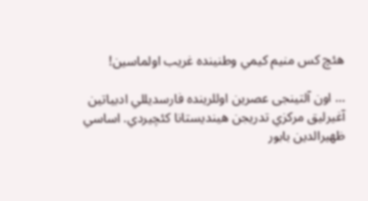هئچ کس منيم کيمي وطنينده غريب اولماسين!

… اون آلتينجی عصرين اوللرينده فارسديللي ادبياتين آغيرليق مرکزي تدريجن هينديستانا کئچيردي. اساسي ظهيرالدين بابور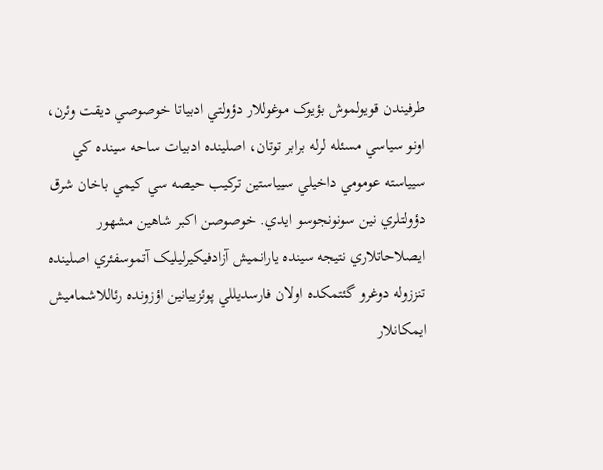طرفيندن قويولموش بؤيوک موغوللار دؤولتي ادبياتا خوصوصي ديقت وئرن، اونو سياسي مسئله لرله برابر توتان، اصلينده ادبيات ساحه سينده کي سيياسته عومومي داخيلي سيياستين ترکيب حيصه سي کيمي باخان شرق دؤولتلري نين سونونجوسو ايدي. خوصوصن اکبر شاهين مشهور ايصلاحاتلاري نتيجه سينده يارانميش آزادفيکيرليليک آتموسفئري اصلينده تنززوله دوغرو گئتمکده اولان فارسديللي پوئزييانين اؤزونده رئاللاشماميش ايمکانلار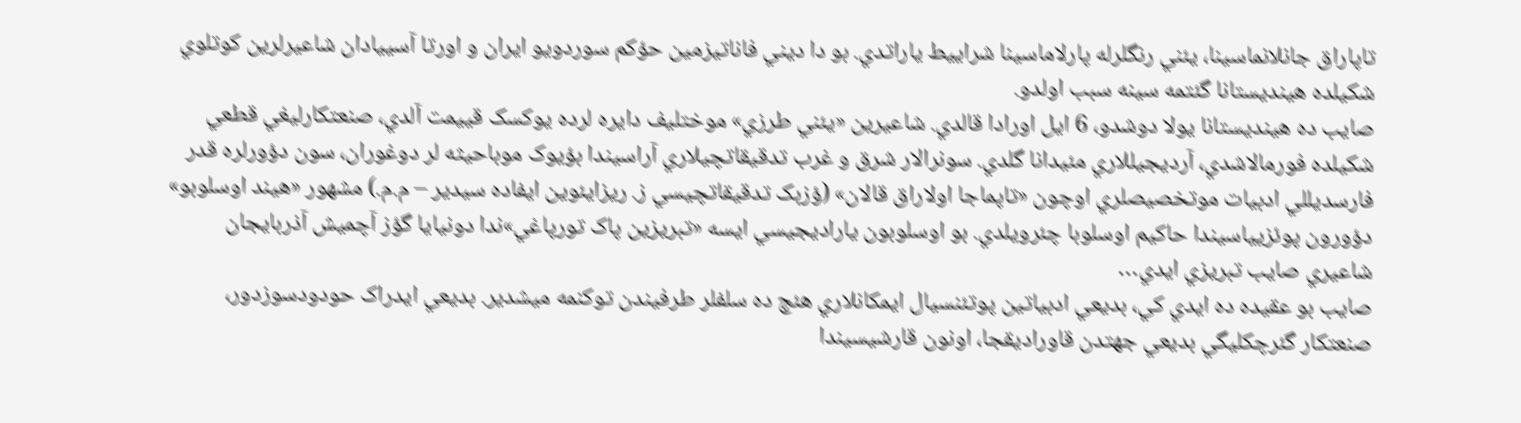تاپاراق جانلانماسينا، يئني رنگلرله پارلاماسينا شراييط ياراتدي. بو دا ديني فاناتيزمين حؤکم سوردويو ايران و اورتا آسييادان شاعيرلرين کوتلوي شکيلده هينديستانا گئتمه سينه سبب اولدو.
صايب ده هينديستانا يولا دوشدو، 6 ايل اورادا قالدي. شاعيرين «يئني طرزي» موختليف دايره لرده يوکسک قييمت آلدي، صنعتکارليغي قطعي شکيلده فورمالاشدي، آرديجيللاري مئيدانا گلدي. سونرالار شرق و غرب تدقيقاتچيلاري آراسيندا بؤيوک موباحيثه لر دوغوران، سون دؤورلره قدر فارسديللي ادبيات موتخصيصلري اوچون «تاپماجا اولاراق قالان» (ؤزبک تدقيقاتچيسي ز. ريزايئوين ايفاده سيدير – م.م.) مشهور «هيند اوسلوبو» دؤورون پوئزيياسيندا حاکيم اوسلوبا چئرويلدي. بو اوسلوبون ياراديجيسي ايسه «تبريزين پاک تورپاغي»ندا دونيايا گؤز آچميش آذربايجان شاعيري صايب تبريزي ايدي…
صايب بو عقيده ده ايدي کي، بديعي ادبياتين پوتئنسيال ايمکانلاري هئچ ده سلفلر طرفيندن توکنمه ميشدير. بديعي ايدراک حودودسوزدور، صنعتکار گئرچکليگي بديعي جهتدن قاوراديقجا، اونون قارشيسيندا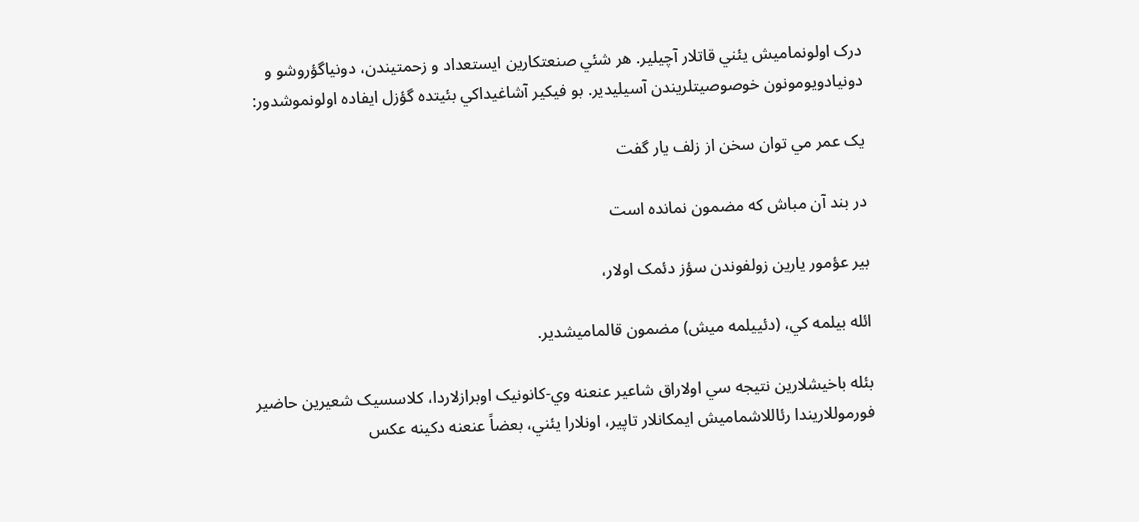درک اولونماميش يئني قاتلار آچيلير. هر شئي صنعتکارين ايستعداد و زحمتيندن، دونياگؤروشو و دونيادويومونون خوصوصيتلريندن آسيليدير. بو فيکير آشاغيداکي بئيتده گؤزل ايفاده اولونموشدور:

يک عمر مي توان سخن از زلف يار گفت

در بند آن مباش که مضمون نمانده است

بير عؤمور يارين زولفوندن سؤز دئمک اولار،

ائله بيلمه کي، (دئييلمه ميش) مضمون قالماميشدير.

بئله باخيشلارين نتيجه سي اولاراق شاعير عنعنه وي-کانونيک اوبرازلاردا، کلاسسيک شعيرين حاضير فورموللاريندا رئاللاشماميش ايمکانلار تاپير، اونلارا يئني، بعضاً عنعنه دکينه عکس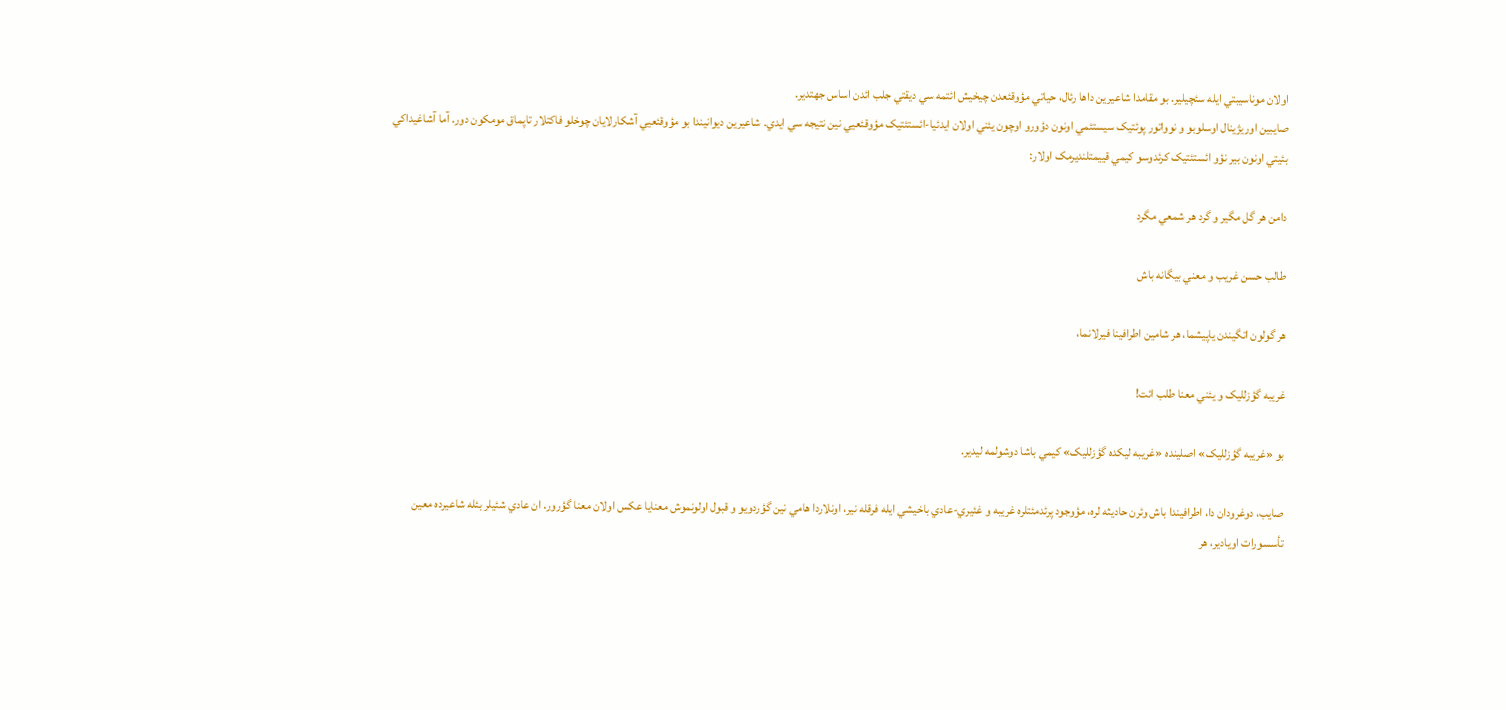اولان موناسيبتي ايله سئچيلير. بو مقامدا شاعيرين داها رئال، حياتي مؤوقئعدن چيخيش ائتمه سي ديقتي جلب ائدن اساس جهتدير.
صايبين اوريژينال اوسلوبو و نوواتور پوئتيک سيستئمي اونون دؤورو اوچون يئني اولان ايدئيا-ائستئتيک مؤوقئعيي نين نتيجه سي ايدي. شاعيرين ديوانيندا بو مؤوقئعيي آشکارلايان چوخلو فاکتلار تاپماق مومکون دور. آما آشاغيداکي بئيتي اونون بير نؤو ائستئتيک کرئدوسو کيمي قييمتلنديرمک اولار:

دامن هر گل مگير و گرد هر شمعي مگرد

طالب حسن غريب و معني بيگانه باش

هر گولون اتگيندن ياپيشما، هر شامين اطرافينا فيرلانما،

غريبه گؤزلليک و يئني معنا طلب ائت!

بو «غريبه گؤزلليک» اصلينده «غريبه ليکده گؤزلليک» کيمي باشا دوشولمه ليدير.

صايب، دوغرودان دا، اطرافيندا باش وئرن حاديثه لره، مؤوجود پرئدمئتلره غريبه و غئيري-عادي باخيشي ايله فرقله نير، اونلاردا هامي نين گؤردويو و قبول اولونموش معنايا عکس اولان معنا گؤرور. ان عادي شئيلر بئله شاعيرده معين تأسسورات اويادير، هر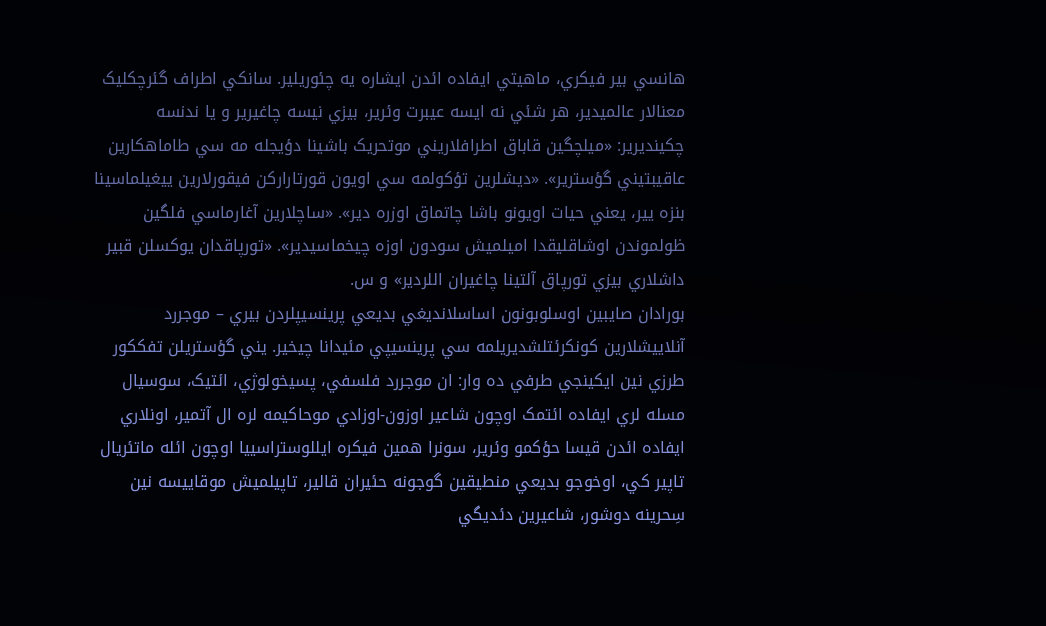هانسي بير فيکري، ماهيتي ايفاده ائدن ايشاره يه چئوريلير. سانکي اطراف گئرچکليک معنالار عالميدير، هر شئي نه ايسه عيبرت وئرير، بيزي نيسه چاغيرير و يا ندنسه چکينديرير: «ميلچگين قاباق اطرافلاريني موتحريک باشينا دؤيجله مه سي طاماهکارين عاقيبتيني گؤسترير». «ديشلرين تؤکولمه سي اويون قورتارارکن فيقورلارين ييغيلماسينا بنزه يير، يعني حيات اويونو باشا چاتماق اوزره دير». «ساچلارين آغارماسي فلگين ظولموندن اوشاقليقدا اميلميش سودون اوزه چيخماسيدير». «تورپاقدان يوکسلن قبير داشلاري بيزي تورپاق آلتينا چاغيران اللردير» و س.
بورادان صايبين اوسلوبونون اساسلانديغي بديعي پرينسيپلردن بيري – موجررد آنلاييشلارين کونکرئتلشديريلمه سي پرينسيپي مئيدانا چيخير. يني گؤستريلن تفککور طرزي نين ايکينجي طرفي ده وار: ان موجررد فلسفي، پسيخولوژي، ائتيک، سوسيال مسله لري ايفاده ائتمک اوچون شاعير اوزون-اوزادي موحاکيمه لره ال آتمير، اونلاري ايفاده ائدن قيسا حؤکمو وئرير، سونرا همين فيکره ايللوستراسييا اوچون ائله ماتئريال تاپير کي، اوخوجو بديعي منطيقين گوجونه حئيران قالير، تاپيلميش موقاييسه نين سِحرينه دوشور، شاعيرين دئديگي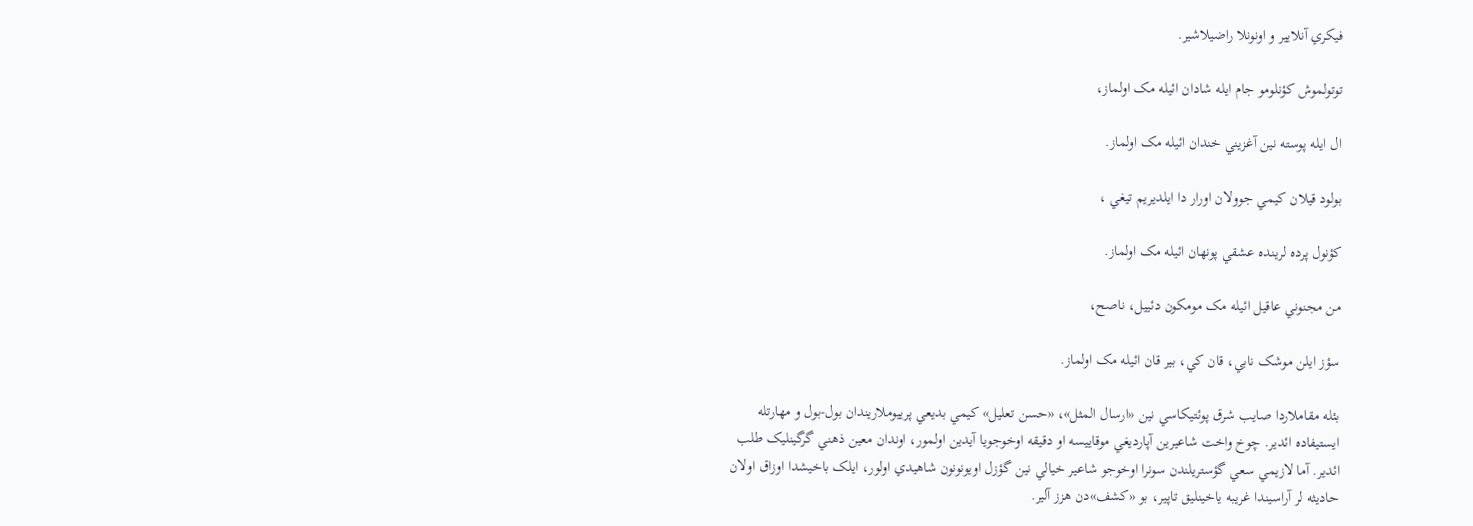فيکري آنلايير و اونونلا راضيلاشير.

توتولموش کؤنلومو جام ايله شادان ائيله مک اولماز،

ال ايله پوسته نين آغزيني خندان ائيله مک اولماز.

بولود قيلان کيمي جوولان اورار دا ايلديريم تيغي ،

کؤنول پرده لرينده عشقي پونهان ائيله مک اولماز.

من مجنوني عاقيل ائيله مک مومکون دئييل، ناصح،

سؤز ايلن موشک نابي، قان کي، بير قان ائيله مک اولماز.

بئله مقاملاردا صايب شرق پوئتيکاسي نين «ارسال المثل»، «حسن تعليل» کيمي بديعي پرييوملاريندان بول-بول و مهارتله ايستيفاده ائدير. چوخ واخت شاعيرين آپارديغي موقاييسه او دقيقه اوخوجويا آيدين اولمور، اوندان معين ذهني گرگينليک طلب ائدير. آما لازيمي سعي گؤستريلندن سونرا اوخوجو شاعير خيالي نين گؤزل اويونونون شاهيدي اولور، ايلک باخيشدا اوزاق اولان حاديثه لر آراسيندا غريبه ياخينليق تاپير، بو «کشف»دن هزز آلير.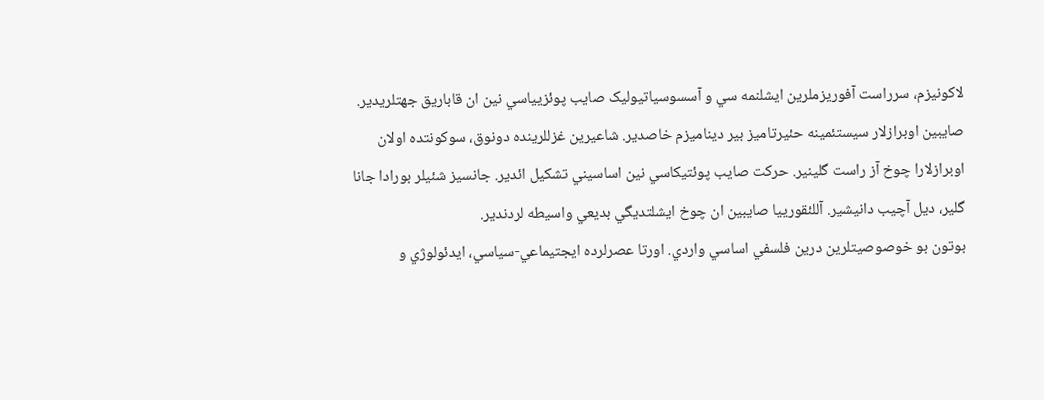لاکونيزم، سرراست آفوريزملرين ايشلنمه سي و آسسوسياتيوليک صايب پوئزيياسي نين ان قاباريق جهتلريدير.
صايبين اوبرازلار سيستئمينه حئيرتاميز بير ديناميزم خاصدير. شاعيرين غزللرينده دونوق، سوکونتده اولان اوبرازلارا چوخ آز راست گلينير. حرکت صايب پوئتيکاسي نين اساسيني تشکيل ائدير. جانسيز شئيلر بورادا جانا گلير، ديل آچيب دانيشير. آللئقورييا صايبين ان چوخ ايشلتديگي بديعي واسيطه لردندير.
بوتون بو خوصوصيتلرين درين فلسفي اساسي واردي. اورتا عصرلرده ايجتيماعي-سياسي، ايدئولوژي و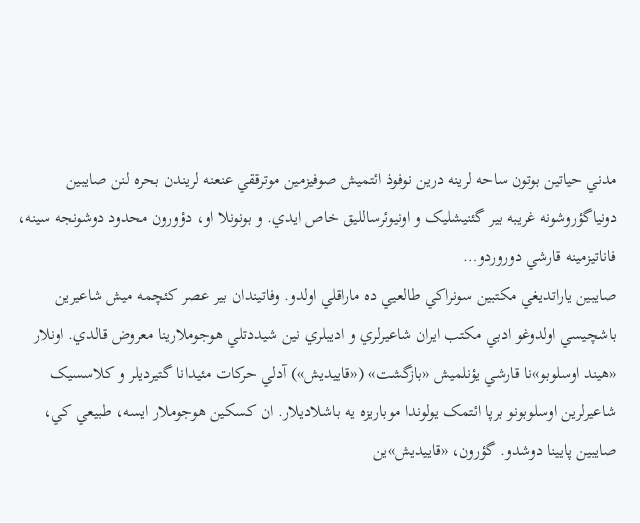مدني حياتين بوتون ساحه لرينه درين نوفوذ ائتميش صوفیزمين موترققي عنعنه لريندن بحره لنن صايبين دونياگؤروشونه غريبه بير گئنيشليک و اونيوئرسالليق خاص ايدي. و بونونلا او، دؤورون محدود دوشونجه سينه، فاناتيزمينه قارشي دوروردو…
صايبين ياراتديغي مکتبين سونراکي طالعيي ده ماراقلي اولدو. وفاتيندان بير عصر کئچمه ميش شاعيرين باشچيسي اولدوغو ادبي مکتب ايران شاعيرلري و اديبلري نين شيددتلي هوجوملارينا معروض قالدي. اونلار «هيند اوسلوبو»نا قارشي يؤنلميش «بازگشت» («قاييديش») آدلي حرکات مئيدانا گتيرديلر و کلاسسيک شاعيرلرين اوسلوبونو برپا ائتمک يولوندا موباريزه يه باشلاديلار. ان کسکين هوجوملار ايسه، طبيعي کي، صايبين پايينا دوشدو. گؤرون، «قاييديش»ين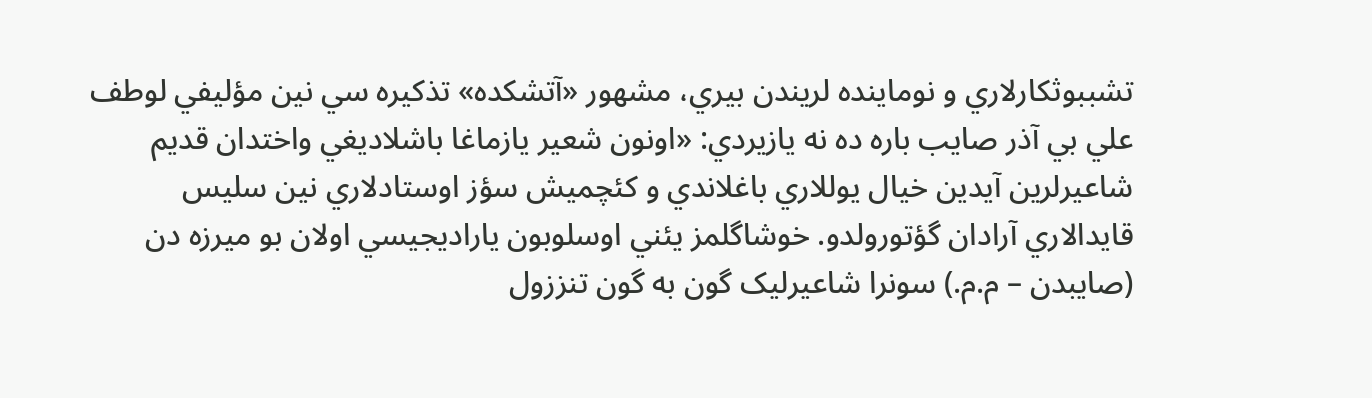تشببوثکارلاري و نوماينده لريندن بيري، مشهور «آتشکده» تذکيره سي نين مؤليفي لوطف علي بي آذر صايب باره ده نه يازيردي: «اونون شعير يازماغا باشلاديغي واختدان قديم شاعيرلرين آيدين خيال يوللاري باغلاندي و کئچميش سؤز اوستادلاري نين سليس قايدالاري آرادان گؤتورولدو. خوشاگلمز يئني اوسلوبون ياراديجيسي اولان بو ميرزه دن (صايبدن – م.م.) سونرا شاعيرليک گون به گون تنززول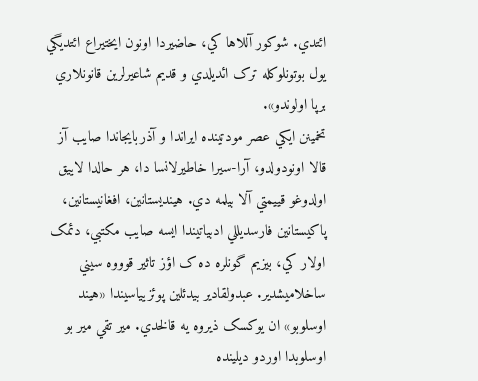ائتدي. شوکور آللاها کي، حاضيردا اونون ايختيراع ائتديگي يول بوتونلوکله ترک ائديلدي و قديم شاعيرلرين قانونلاري برپا اولوندو».
تخمينن ايکي عصر مودتينده ايراندا و آذربايجاندا صايب آز قالا اونودولدو، آرا-سيرا خاطيرلانسا دا، هر حالدا لاييق اولدوغو قييمتي آلا بيلمه دي. هينديستانين، افغانيستانين، پاکيستانين فارسديللي ادبياتيندا ايسه صايب مکتبي، دئمک اولار کي، بيزيم گونلره ده ک اؤز تاثير قوووه سيني ساخلاميشدير. عبدولقادير بيدئلين پوئزيياسيندا «هيند اوسلوبو» ان يوکسک ذيروه يه قالخدي. مير تقي مير بو اوسلوبدا اوردو ديلينده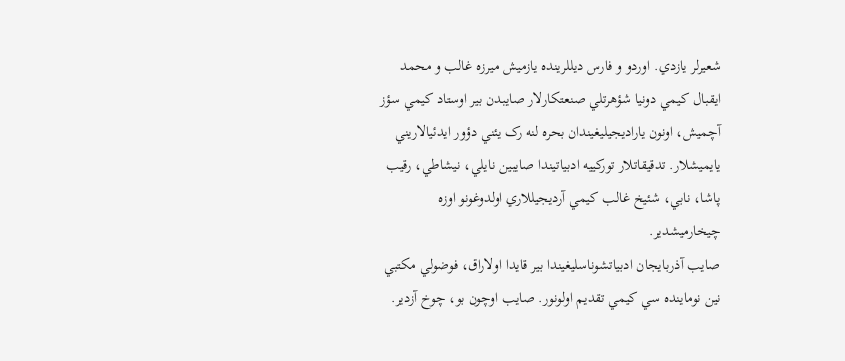شعیرلر يازدي. اوردو و فارس ديللرينده يازميش ميرزه غالب و محمد ايقبال کيمي دونيا شؤهرتلي صنعتکارلار صايبدن بير اوستاد کيمي سؤز آچميش، اونون ياراديجيليغيندان بحره لنه رک يئني دؤور ايدئيالاريني يايميشلار. تدقيقاتلار تورکييه ادبياتيندا صايبين نايلي، نيشاطي، رقيب پاشا، نابي، شئيخ غالب کيمي آرديجيللاري اولدوغونو اوزه چيخارميشدير.
صايب آذربايجان ادبياتشوناسليغيندا بير قايدا اولاراق، فوضولي مکتبي نين نوماينده سي کيمي تقديم اولونور. صايب اوچون بو، چوخ آزدير.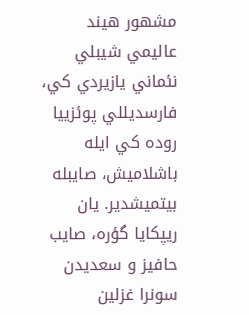مشهور هيند عاليمي شيبلي نئماني يازيردي کي، فارسديللي پوئزييا روده کي ايله باشلاميش، صايبله بيتميشدير. يان ريپکايا گؤره، صايب حافيز و سعديدن سونرا غزلين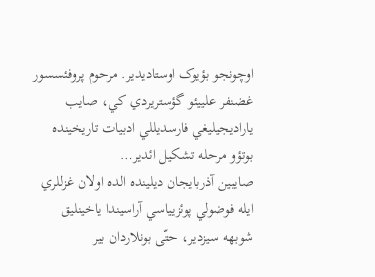اوچونجو بؤيوک اوستاديدير. مرحوم پروفئسسور غضنفر علييئو گؤستريردي کي، صايب ياراديجيليغي فارسديللي ادبيات تاريخينده بوتؤو مرحله تشکيل ائدير…
صايبين آذربايجان ديلينده الده اولان غزللري ايله فوضولي پوئزيياسي آراسيندا ياخينليق شوبهه سيزدير، حتّی بونلاردان بير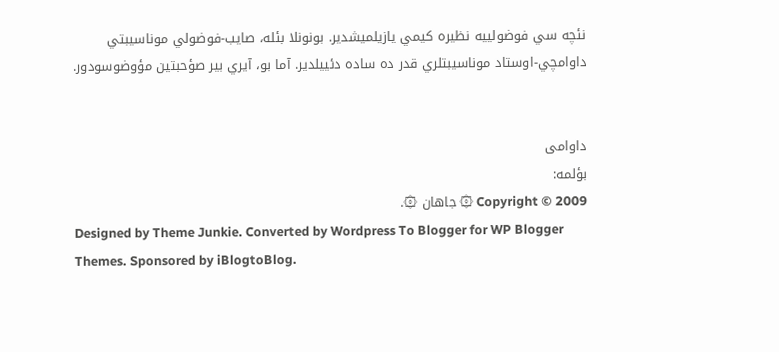نئچه سي فوضولييه نظيره کيمي يازيلميشدير. بونونلا بئله، صايب-فوضولي موناسيبتي داوامچي-اوستاد موناسيبتلري قدر ده ساده دئييلدير. آما بو، آيري بير صؤحبتين مؤوضوسودور.


داوامی
بؤلمه:
Copyright © 2009 ۞ جاهان ۞.
Designed by Theme Junkie. Converted by Wordpress To Blogger for WP Blogger Themes. Sponsored by iBlogtoBlog.